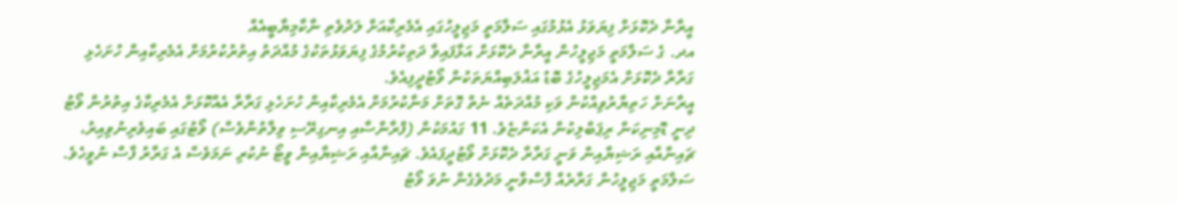އީރާނާ ދެކޮޅަށް ފިޔަވަޅު އެޅުމުގައި ސަލާމަތީ މަޖިލީހުގައި އެމެރިކާއަށް ލަދުވެތި ނާކާމިޔާބީއެއް
އދ. ގެ ސަލާމަތީ މަޖިލީހުން އީރާނާ ދެކޮޅަށް އަޅާފައިވާ ދަތިކުރުމުގެ ފިޔަވަޅުތަކުގެ މުއްދަތު އިތުރުކުރުމަށް އެމެރިކާއިން ހުށަހެޅި ގަރާރާ ދެކޮޅަށް އެމަޖިލީހުގެ ބޮޑު އަޣުލަބިއްޔަތަކުން ވޯޓުދީފިއެވެ.
އީރާނަށް ހަތިޔާރުވިއްކުން ވަކި މުއްދަތެއް ނެތް ގޮތަށް މަނާކުރުމަށް އެމެރިކާއިން ހުށަހެޅި ގަރާރާ އެއްކޮޅަށް އެމެރިކާގެ އިތުރުން ވޯޓު ދިނީ ޑޮމިނިކަން ރިޕަބްލިކުން އެކަންޏެވެ. 11 ގައުމަކުން (ފްރާންސާއި އިނގިރޭސި ވިލާތުންވެސް) ވޯޓުގައި ބައިވެރިނުވިއިރު، ޗައިނާއާއި ރަޝިޔާއިން ވަނީ ގަރާރާ ދެކޮޅަށް ވޯޓުދީފައެވެ. ޗައިނާއާއި ރަޝިޔާއިން ވީޓޯ ނުކުރި ނަމަވެސް އެ ގަރާރު ފާސް ނުވީހެވެ. ސަލާމަތީ މަޖިލީހުން ގަރާރެއް ފާސްވާނީ މަދުވެގެން ނުވަ ވޯޓު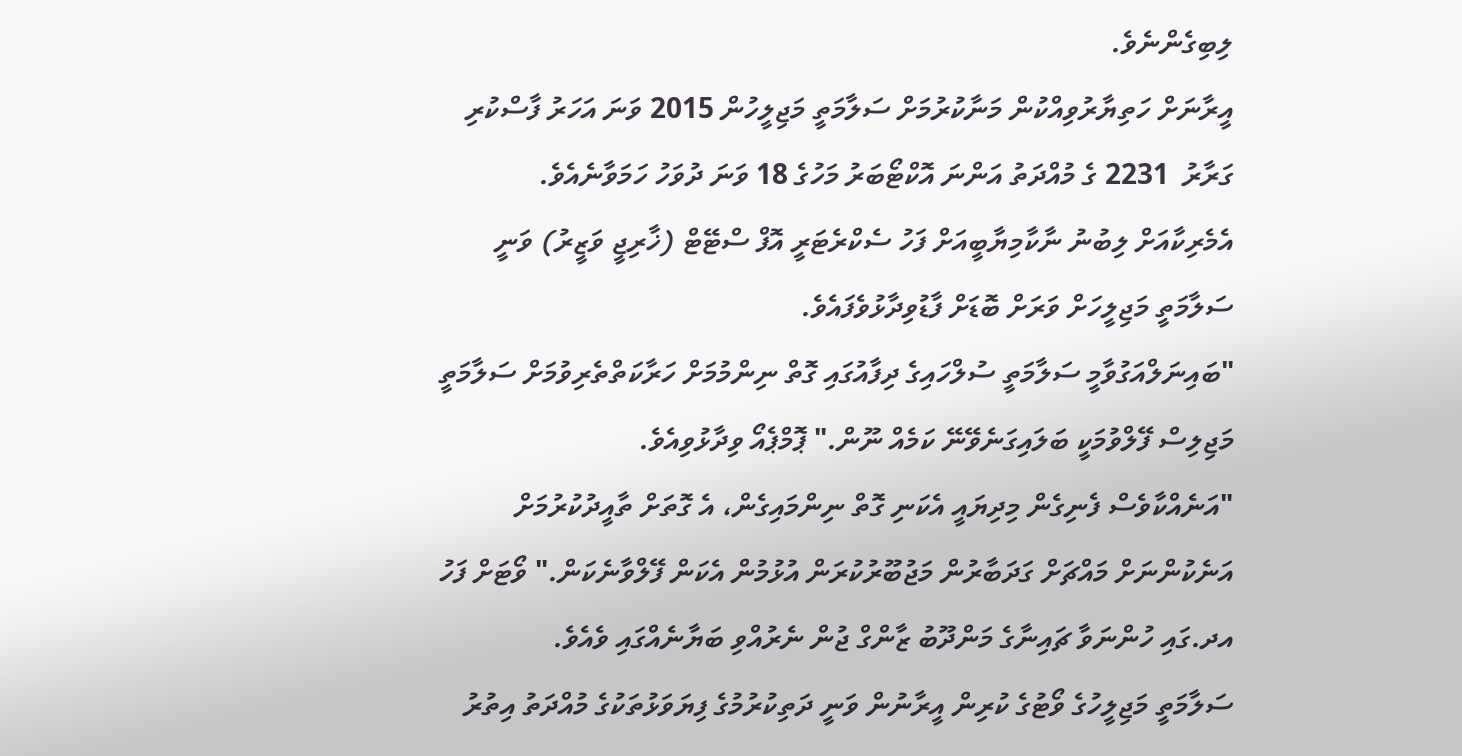ލިބިގެންނެވެ.
އީރާނަށް ހަތިޔާރުވިއްކުން މަނާކުރުމަށް ސަލާމަތީ މަޖިލީހުން 2015 ވަނަ އަހަރު ފާސްކުރި ގަރާރު  2231 ގެ މުއްދަތު އަންނަ އޮކްޓޯބަރު މަހުގެ 18 ވަނަ ދުވަހު ހަމަވާނެއެވެ.
އެމެރިކާއަށް ލިބުނު ނާކާމިޔާބީއަށް ފަހު ސެކްރެޓަރީ އޮފް ސްޓޭޓް (ޚާރިޖީ ވަޒީރު) ވަނީ ސަލާމަތީ މަޖިލީހަށް ވަރަށް ބޮޑަށް ފާޑުވިދާޅުވެފައެވެ.
"ބައިނަލްއަގުވާމީ ސަލާމަތީ ސުލްހައިގެ ދިފާއުގައި ގޮތް ނިންމުމަށް ހަރާކަތްތެރިވުމަށް ސަލާމަތީ މަޖިލިސް ފޭލްވުމަކީ ބަލައިގަނެވޭނޭ ކަމެއް ނޫން." ޕޮމްޕެއޯ ވިދާޅުވިއެވެ.
"އަނެއްކާވެސް ފެނިގެން މިދިޔައީ އެކަނި ގޮތް ނިންމައިގެން، އެ ގޮތަށް ތާއީދުކުރުމަށް އަނެކުންނަށް މައްޗަށް ގަދަބާރުން މަޖުބޫރުކުރަން އުޅުމުން އެކަން ފޭލްވާނެކަން." ވޯޓަށް ފަހު އދ.ގައި ހުންނަވާ ޗައިނާގެ މަންދޫބު ޒާންގް ޖުން ނެރުއްވި ބަޔާނެއްގައި ވެއެވެ.
ސަލާމަތީ މަޖިލީހުގެ ވޯޓުގެ ކުރިން އީރާނުން ވަނީ ދަތިކުރުމުގެ ފިޔަވަޅުތަކުގެ މުއްދަތު އިތުރު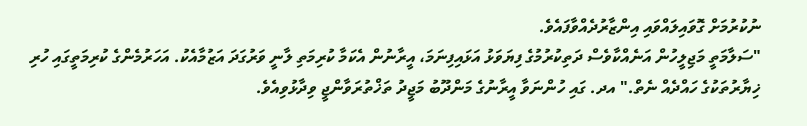ނުކުރުމަށް ގޮވައިލައްވައި އިންޒާރުދެއްވާފައެވެ.
"ސަލާމަތީ މަޖިލީހުން އަނެއްކާވެސް ދަތިކުރުމުގެ ފިޔަވަޅު އަޅައިފިނަމަ، އީރާނުން އެކަމާ ކުރިމަތި ލާނީ ވަރުގަދަ އަޒުމާއެކު. އަހަރުމެންގެ ކުރިމަތީގައި ހުރި ޚިޔާރުތަކުގެ ހައްދެއް ނެތް." އދ. ގައި ހުންނަވާ އީރާނުގެ މަންދޫބު މަޖީދު ތަޚްތުރަވާންޖީ ވިދާޅުވިއެވެ.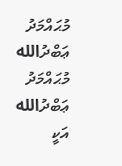މުޙައްމަދު ޢަބްދުالله
މުޙައްމަދު ޢަބްދުالله އަކީ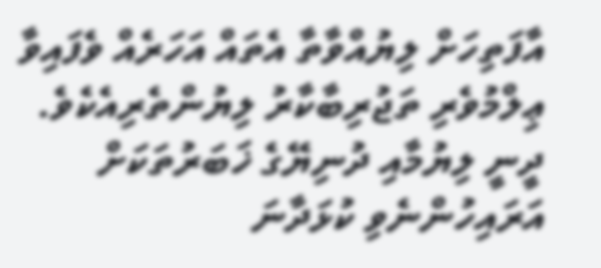އާފަތިހަށް ލިޔުއްވާތާ އެތައް އަހަރެއް ވެފައިވާ ޢިލްމުވެރި ތަޖުރިބާކާރު ލިޔުންތެރިއެކެވެ. ދީނީ ލިޔުމާއި ދުނިޔޭގެ ޚަބަރުތަކަށް އަރައިހުންނެވި ކުޅަދާނަ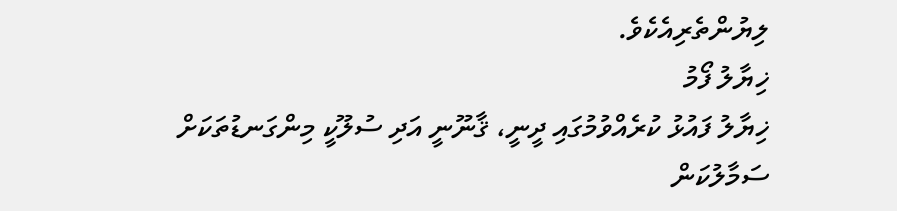ލިޔުންތެރިއެކެވެ.
ޚިޔާލު ފޯމު
ޚިޔާލު ފައުޅު ކުރެއްވުމުގައި ދީނީ، ޤާނޫނީ އަދި ސުލޫކީ މިންގަނޑުތަކަށް ސަމާލުކަން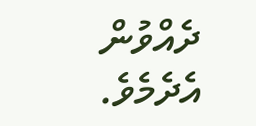ދެއްވުން އެދެމެވެ.